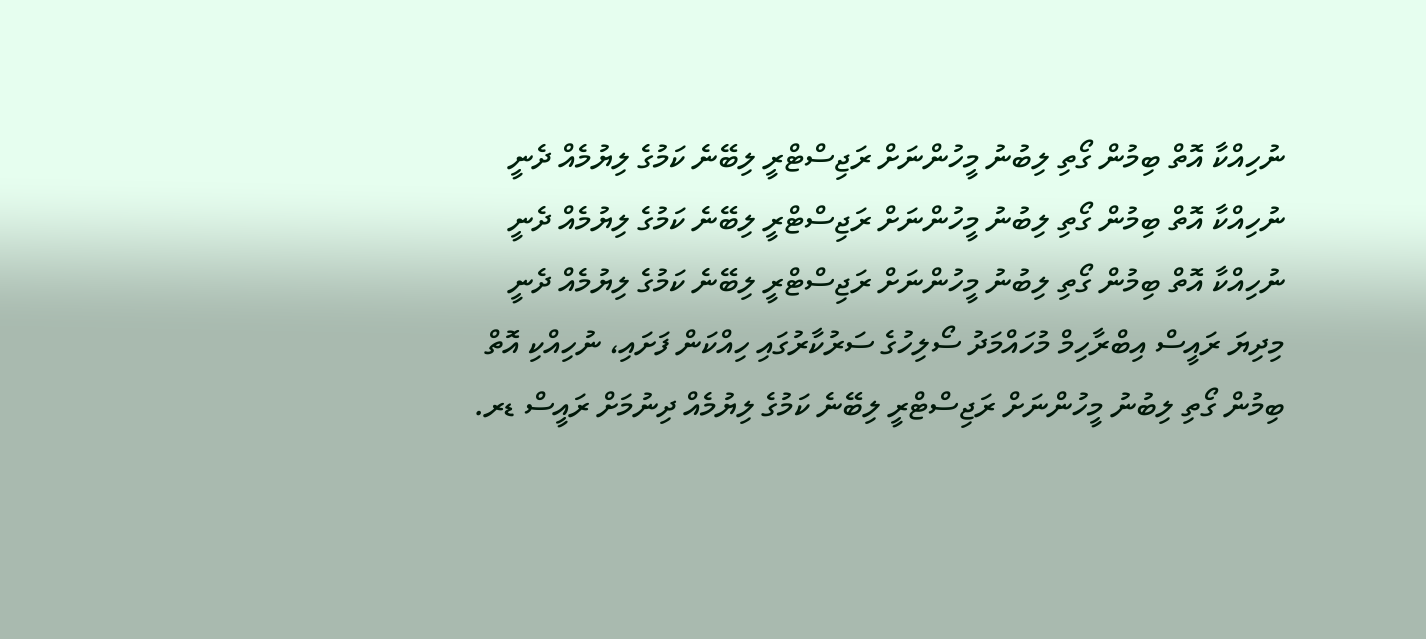ނުހިއްކާ އޮތް ބިމުން ގޯތި ލިބުނު މީހުންނަށް ރަޖިސްޓްރީ ލިބޭނެ ކަމުގެ ލިޔުމެއް ދެނީ
ނުހިއްކާ އޮތް ބިމުން ގޯތި ލިބުނު މީހުންނަށް ރަޖިސްޓްރީ ލިބޭނެ ކަމުގެ ލިޔުމެއް ދެނީ
ނުހިއްކާ އޮތް ބިމުން ގޯތި ލިބުނު މީހުންނަށް ރަޖިސްޓްރީ ލިބޭނެ ކަމުގެ ލިޔުމެއް ދެނީ
މިދިޔަ ރައީސް އިބްރާހިމް މުހައްމަދު ސޯލިހުގެ ސަރުކާރުގައި ހިއްކަން ފަށައި، ނުހިއްކި އޮތް ބިމުން ގޯތި ލިބުނު މީހުންނަށް ރަޖިސްޓްރީ ލިބޭނެ ކަމުގެ ލިޔުމެއް ދިނުމަށް ރައީސް ޑރ.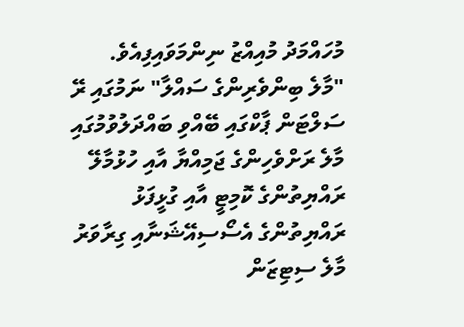މުހައްމަދު މުއިއްޒު ނިންމަވައިފިއެވެ.
"މާލެ ބިންވެރިންގެ ސައްލާ" ނަމުގައި ރޭ ސަލްޓަން ޕާކްގައި ބޭއްވި ބައްދަލުވުމުގައި މާލެ ރަށްވެހިންގެ ޖަމިއްޔާ އާއި ހުޅުމާލޭ ރައްޔިތުންގެ ކޮމިޓީ އާއި ގުޅީފަޅު ރައްޔިތުންގެ އެސޯސިއޭޝަނާއި ގިރާވަރު މާލެ ސިޓިޒަން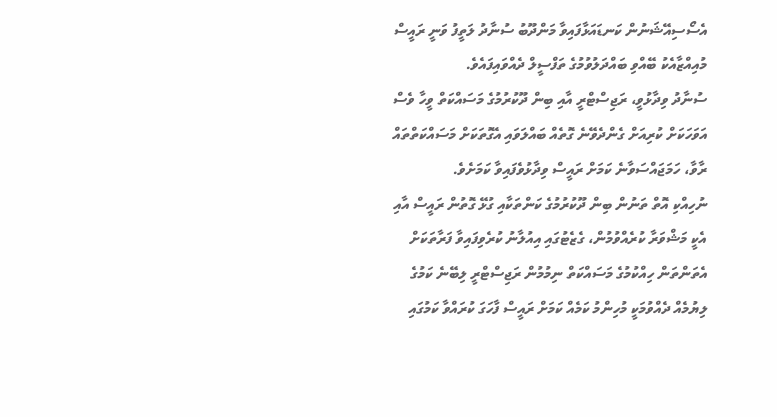އެސޯސިއޭޝަނުން ކަނޑައަޅާފައިވާ މަންދޫބު ސުނާދު ލަތީފު ވަނީ ރައީސް މުއިއްޒާއެކު ބޭއްވި ބައްދަލުވުމުގެ ތަފްސީލް ދެއްވައިފައެވެ.
ސުނާދު ވިދާޅުވީ، ރަޖިސްޓްރީ އާއި ބިން ދޫކުރުމުގެ މަސައްކަތް ވީހާ ވެސް އަވަހަކަށް ކުރިއަށް ގެންދެވޭނެ ގޮތެއް ބައްލަވައި އެގޮތަކަށް މަސައްކަތްތައް ރާވާ، ހަމަޖައްސަވާނެ ކަމަށް ރައީސް ވިދާޅުވެފައިވާ ކަމަށެވެ.
ނުހިއްކި އޮތް ތަނުން ބިން ދޫކުރުމުގެ ކަންތަކާއި ގުޅޭ ގޮތުން ރައީސް އާއި އެކީ މަޝްވަރާ ކުރެއްވުމުން، ގެޒެޓުގައި އިއުލާނު ކުރެވިފައިވާ ފަރާތަކަށް އެތަންތަން ހިއްކުމުގެ މަސައްކަތް ނިމުމުން ރަޖިސްޓްރީ ލިބޭނެ ކަމުގެ ލިޔުމެއް ދެއްވުމަކީ މުހިންމު ކަމެއް ކަމަށް ރައީސް ފާހަގަ ކުރައްވާ ކަމުގައި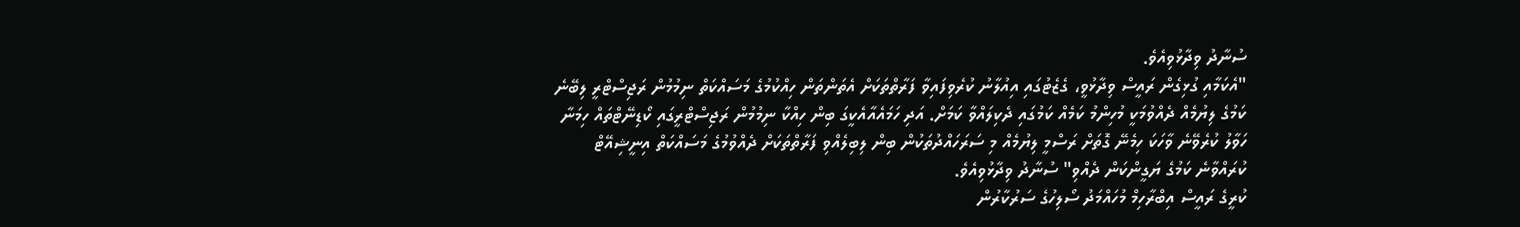ސުނާދު ވިދާޅުވިއެވެ.
"އެކަމާއި ގުޅިގެން ރައީސް ވިދާޅުވީ، ގެޒެޓުގައި އިއުލާނު ކުރެވިފައިވާ ފަރާތްތަކަށް އެތަންތަން ހިއްކުމުގެ މަސައްކަތް ނިމުމުން ރަޖިސްޓްރީ ލިބޭނެ ކަމުގެ ލިޔުމެއް ދެއްވުމަކީ މުހިންމު ކަމެއް ކަމުގައި ދެކިލައްވާ ކަމަށް. އަދި ހަމައެއާއެކީގަ ބިން ހިއްކާ ނިމުމުން ރަޖިސްޓްރީގައި ކޯޑިނޭޓްތައް ހިމަނާ ހަވާލު ކުރެވޭނެ ވާހަކަ ހިމެނޭ ގޮތަށް ރަސްމީ ލިޔުމެއް މި ސަރަހައްދުތަކުން ބިން ލިބިލެއްވި ފަރާތްތަކަށް ދެއްވުމުގެ މަސައްކަތް އިނީޝިއޭޓް ކުރައްވާނެ ކަމުގެ ޔަގީންކަން ދެއްވި" ސުނާދު ވިދާޅުވިއެވެ.
ކުރީގެ ރައީސް އިބްރާހިމް މުހައްމަދު ސޯލިހުގެ ސަރުކާރުން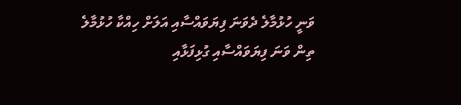ވަނީ ހުޅުމާލެ ދެވަނަ ފިޔަވައްސާއި އަލަށް ހިއްކާ ހުޅުމާލެ ތިން ވަނަ ފިޔަވައްސާއި ގުޅިފަޅާއި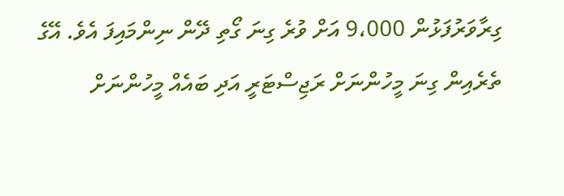ގިރާވަރުފަޅުން 9،000 އަށް ވުރެ ގިނަ ގޯތި ދޭން ނިންމައިފަ އެވެ. އޭގެ ތެރެއިން ގިނަ މީހުންނަށް ރަޖިސްޓަރީ އަދި ބައެއް މީހުންނަށް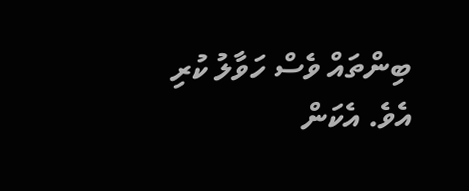ބިންތައް ވެސް ހަވާލު ކުރި އެވެ. އެކަން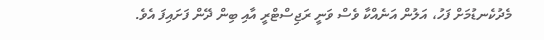މެދުކެނޑުމަށް ފަހު، އަލުން އަނެއްކާ ވެސް ވަނީ ރަޖިސްޓްރީ އާއި ބިން ދޭން ފަށައިފަ އެވެ.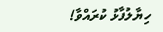ހިޔާލުފާޅު ކުރައްވާ!